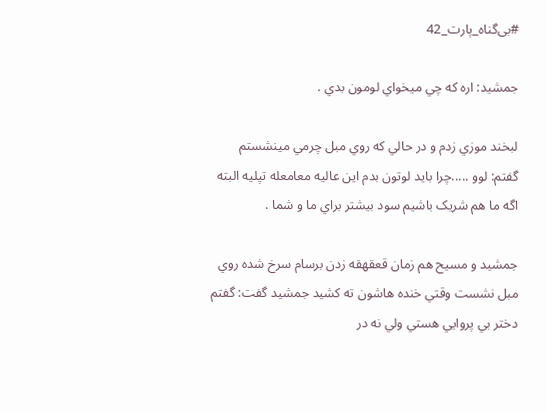#بی‌گناه_پارت_42

جمشيد: اره که چي ميخواي لومون بدي .

لبخند موزي زدم و در حالي که روي مبل چرمي مينشستم گفتم: لوو .....چرا بايد لوتون بدم اين عاليه معامعله تپليه البته اگه ما هم شريک باشيم سود بيشتر براي ما و شما .

جمشيد و مسيح هم زمان قعقهقه زدن برسام سرخ شده روي مبل نشست وقتي خنده هاشون ته کشيد جمشيد گفت: گفتم دختر بي پروايي هستي ولي نه در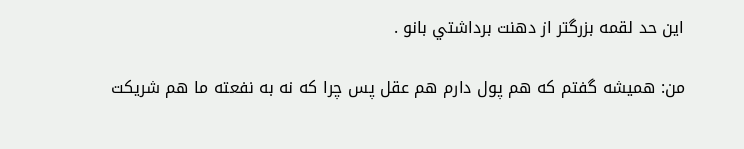اين حد لقمه بزرگتر از دهنت برداشتي بانو .

من: هميشه گفتم که هم پول دارم هم عقل پس چرا که نه به نفعته ما هم شريکت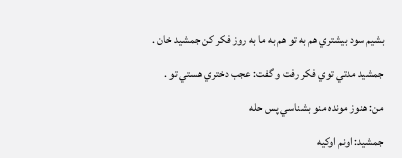بشيم سود بيشتري هم به تو هم به ما به روز فکر کن جمشيد خان .

جمشيد مدتي توي فکر رفت و گفت: عجب دختري هستي تو .

من: هنوز مونده منو بشناسي پس حله

جمشيد: اونم اوکيه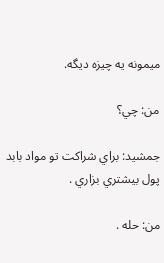ميمونه يه چيزه ديگه.

من: چي؟

جمشيد: براي شراکت تو مواد بابد پول بيشتري بزاري .

من: حله .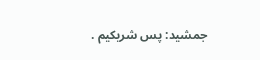جمشيد: پس شريکيم .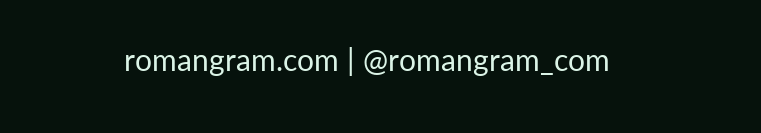romangram.com | @romangram_com